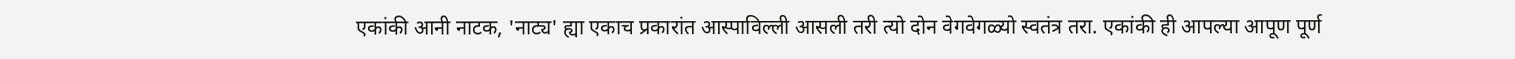एकांकी आनी नाटक, 'नाट्य' ह्या एकाच प्रकारांत आस्पाविल्ली आसली तरी त्यो दोन वेगवेगळ्यो स्वतंत्र तरा. एकांकी ही आपल्या आपूण पूर्ण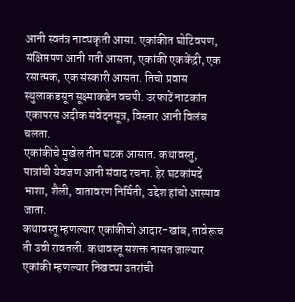आनी स्वतंत्र नाट्यकृती आसा. एकांकीत घोटिवपण, संक्षिप्तपण आनी गती आसता, एकांकी एककेंद्री, एक रसात्मक, एक संस्कारी आसता. तिचो प्रवास स्थुलाकडसून सूक्ष्माकडेन वचपी. उरफाटें नाटकांत एकापरस अदीक संवेदनसूत्र, विस्तार आनी विलंब चलता.
एकांकीचे मुखेल तीन घटक आसात. कथावस्तु, पात्रांची येवजण आनी संवाद रचना. हेर घटकांमदें भाशा, शैली, वातावरण निर्मिती, उद्देश हांचो आस्पाव जाता.
कथावस्तू म्हणल्यार एकांकीचो आदार-खांब, तावेरूच ती उवी रावतली. कथावस्तू सशक्त नासत जाल्यार एकांकी म्हणल्यार निखट्या उतरांची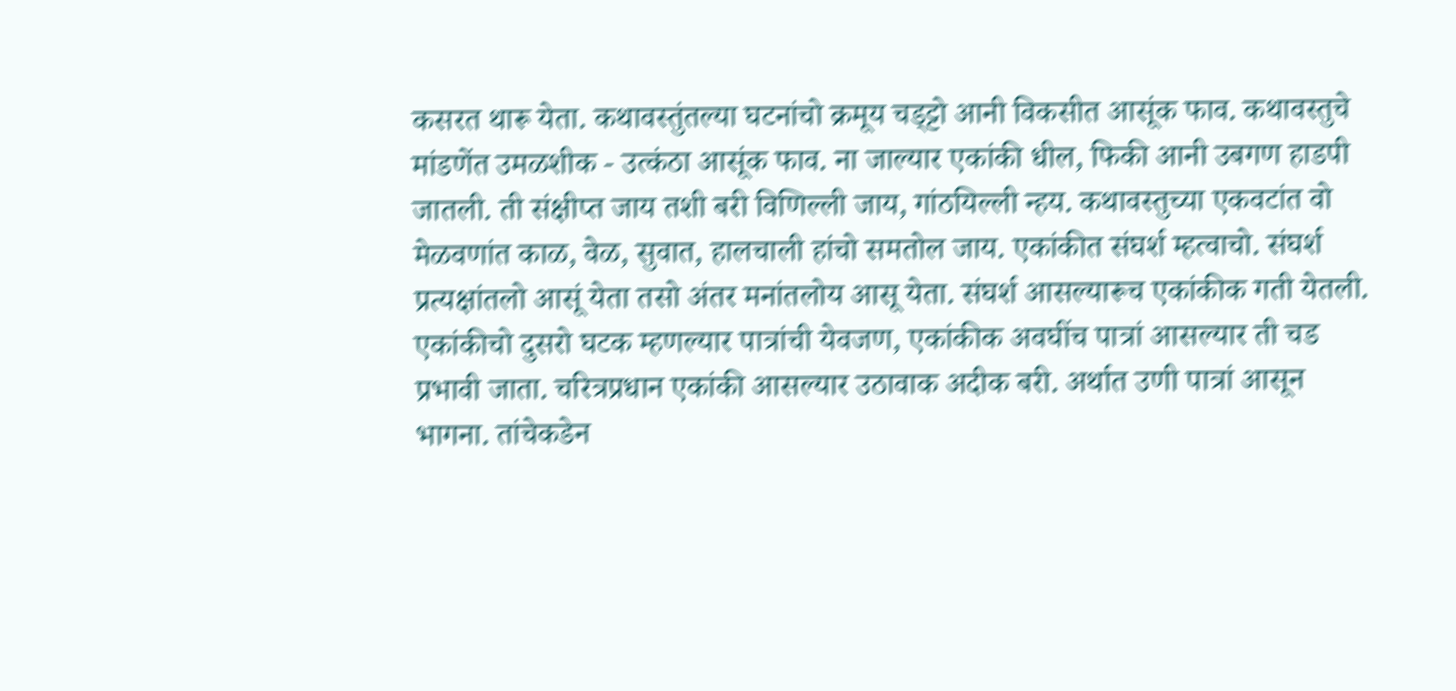कसरत थारू येता. कथावस्तुंतल्या घटनांचो क्रमूय चड्ट्टो आनी विकसीत आसूंक फाव. कथावस्तुचे मांडणेंत उमळशीक - उत्कंठा आसूंक फाव. ना जाल्यार एकांकी धील, फिकी आनी उबगण हाडपी जातली. ती संक्षीप्त जाय तशी बरी विणिल्ली जाय, गांठयिल्ली न्हय. कथावस्तुच्या एकवटांत वो मेळवणांत काळ, वेळ, सुवात, हालचाली हांचो समतोल जाय. एकांकीत संघर्श म्हत्वाचो. संघर्श प्रत्यक्षांतलो आसूं येता तसो अंतर मनांतलोय आसू येता. संघर्श आसल्यारूच एकांकीक गती येतली.
एकांकीचो दुसरो घटक म्हणल्यार पात्रांची येवजण, एकांकीक अवघींच पात्रां आसल्यार ती चड प्रभावी जाता. चरित्रप्रधान एकांकी आसल्यार उठावाक अदीक बरी. अर्थात उणी पात्रां आसून भागना. तांचेकडेन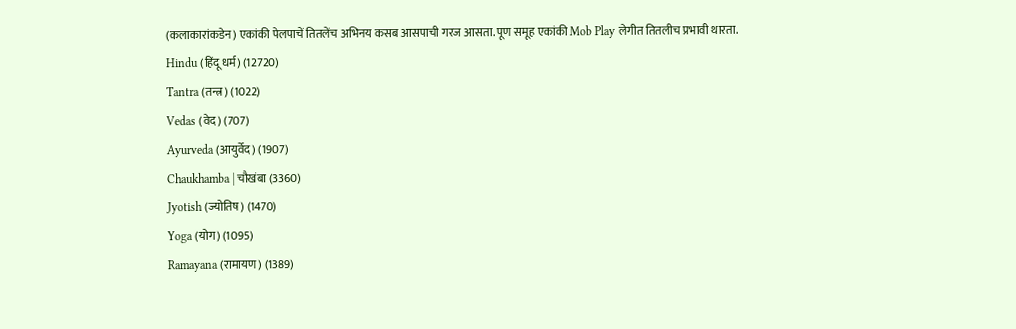(कलाकारांकडेन) एकांकी पेलपाचें तितलेंच अभिनय कसब आसपाची गरज आसता. पूण समूह एकांकी Mob Play लेगीत तितलीच प्रभावी थारता.
Hindu (हिंदू धर्म) (12720)
Tantra (तन्त्र) (1022)
Vedas (वेद) (707)
Ayurveda (आयुर्वेद) (1907)
Chaukhamba | चौखंबा (3360)
Jyotish (ज्योतिष) (1470)
Yoga (योग) (1095)
Ramayana (रामायण) (1389)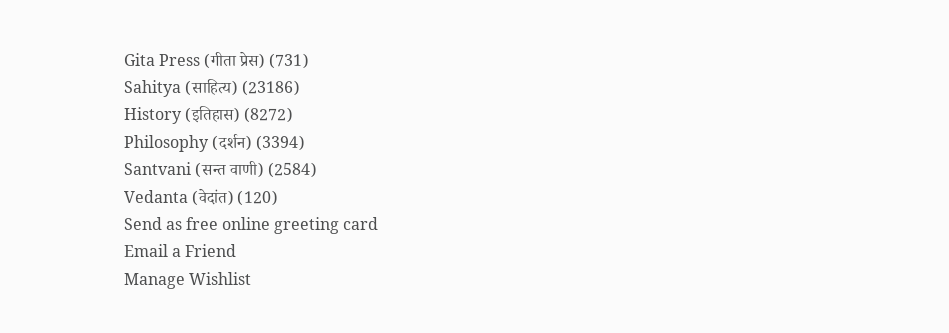Gita Press (गीता प्रेस) (731)
Sahitya (साहित्य) (23186)
History (इतिहास) (8272)
Philosophy (दर्शन) (3394)
Santvani (सन्त वाणी) (2584)
Vedanta (वेदांत) (120)
Send as free online greeting card
Email a Friend
Manage Wishlist